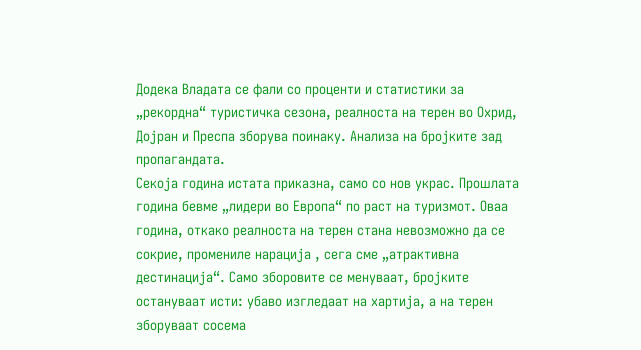Додека Владата се фали со проценти и статистики за „рекордна“ туристичка сезона, реалноста на терен во Охрид, Дојран и Преспа зборува поинаку. Анализа на бројките зад пропагандата.
Секоја година истата приказна, само со нов украс. Прошлата година бевме „лидери во Европа“ по раст на туризмот. Оваа година, откако реалноста на терен стана невозможно да се сокрие, промениле нарација , сега сме „атрактивна дестинација“. Само зборовите се менуваат, бројките остануваат исти: убаво изгледаат на хартија, а на терен зборуваат сосема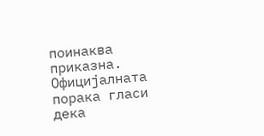поинаква приказна.
Официјалната порака гласи дека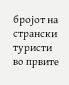бројот на странски туристи во првите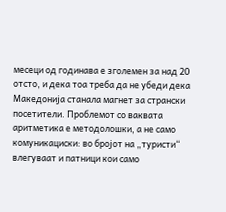месеци од годинава е зголемен за над 20 отсто, и дека тоа треба да не убеди дека Македонија станала магнет за странски посетители. Проблемот со ваквата аритметика е методолошки, а не само комуникациски: во бројот на „туристи“ влегуваат и патници кои само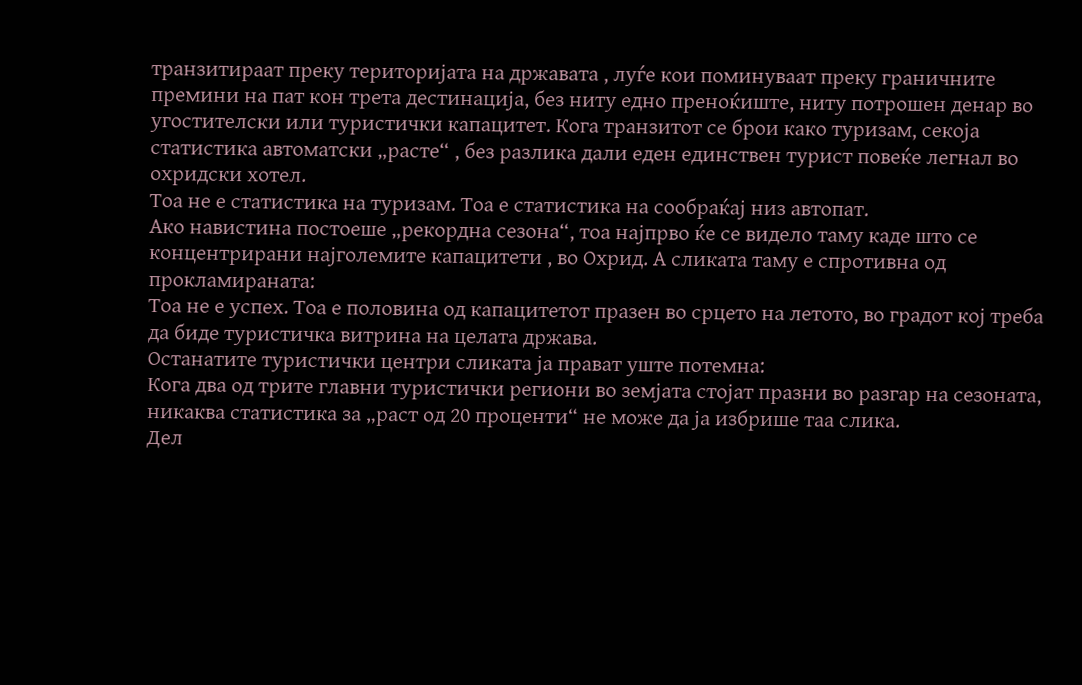транзитираат преку територијата на државата , луѓе кои поминуваат преку граничните премини на пат кон трета дестинација, без ниту едно преноќиште, ниту потрошен денар во угостителски или туристички капацитет. Кога транзитот се брои како туризам, секоја статистика автоматски „расте“ , без разлика дали еден единствен турист повеќе легнал во охридски хотел.
Тоа не е статистика на туризам. Тоа е статистика на сообраќај низ автопат.
Ако навистина постоеше „рекордна сезона“, тоа најпрво ќе се видело таму каде што се концентрирани најголемите капацитети , во Охрид. А сликата таму е спротивна од прокламираната:
Тоа не е успех. Тоа е половина од капацитетот празен во срцето на летото, во градот кој треба да биде туристичка витрина на целата држава.
Останатите туристички центри сликата ја прават уште потемна:
Кога два од трите главни туристички региони во земјата стојат празни во разгар на сезоната, никаква статистика за „раст од 20 проценти“ не може да ја избрише таа слика.
Дел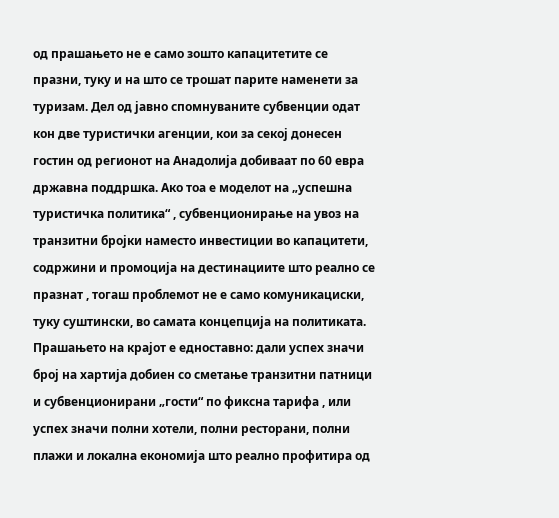од прашањето не е само зошто капацитетите се празни, туку и на што се трошат парите наменети за туризам. Дел од јавно спомнуваните субвенции одат кон две туристички агенции, кои за секој донесен гостин од регионот на Анадолија добиваат по 60 евра државна поддршка. Ако тоа е моделот на „успешна туристичка политика“ , субвенционирање на увоз на транзитни бројки наместо инвестиции во капацитети, содржини и промоција на дестинациите што реално се празнат , тогаш проблемот не е само комуникациски, туку суштински, во самата концепција на политиката.
Прашањето на крајот е едноставно: дали успех значи број на хартија добиен со сметање транзитни патници и субвенционирани „гости“ по фиксна тарифа , или успех значи полни хотели, полни ресторани, полни плажи и локална економија што реално профитира од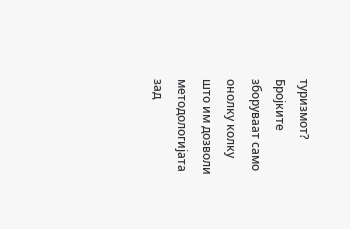туризмот?
Бројките зборуваат само онолку колку што им дозволи методологијата зад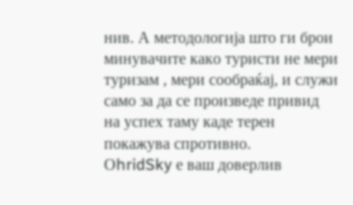нив. А методологија што ги брои минувачите како туристи не мери туризам , мери сообраќај, и служи само за да се произведе привид на успех таму каде терен покажува спротивно.
ОhridSky е ваш доверлив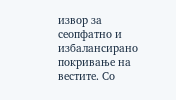извор за сеопфатно и избалансирано покривање на вестите. Со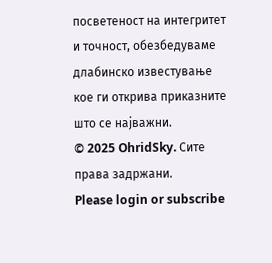посветеност на интегритет и точност, обезбедуваме длабинско известување кое ги открива приказните што се најважни.
© 2025 OhridSky. Сите права задржани.
Please login or subscribe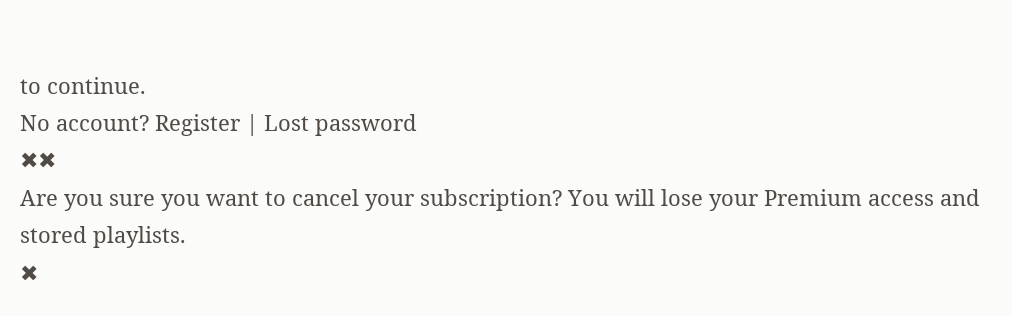to continue.
No account? Register | Lost password
✖✖
Are you sure you want to cancel your subscription? You will lose your Premium access and stored playlists.
✖